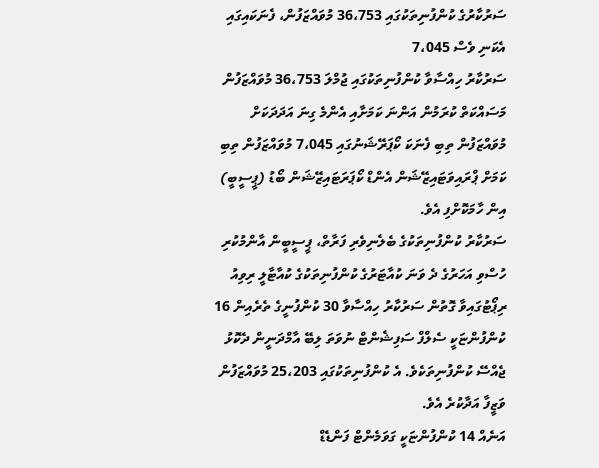ސަރުކާރުގެ ކުންފުނިތަކުގައި 36،753 މުވައްޒަފުން، ފެނަކައިގައި އެކަނި ވެސް 7،045
ސަރުކާރު ހިއްސާވާ ކުންފުނިތަކުގައި ޖުމްލަ 36،753 މުވައްޒަފުން މަސައްކަތް ކުރަމުން އަންނަ ކަމަށާއި އެންމެ ގިނަ އަދަދަކަށް މުވައްޒަފުން ތިބި ފެނަކަ ކޯޕަރޭޝަނުގައި 7،045 މުވައްޒަފުން ތިބި ކަމަށް ޕްރައިވަޓައިޒޭޝަން އެންޑް ކޯޕަރަޓައިޒޭޝަން ބޯޑު (ޕީސީބީ) އިން ހާމަކޮށްފި އެވެ.
ސަރުކާރު ކުންފުނިތަކުގެ ބެލެނިވެރި ފަރާތް، ޕީސީބީން އާންމުކުރި ހުސްވި އަހަރުގެ ދެ ވަނަ ކުއާޓަރުގެ ކުންފުނިތަކުގެ ކުއާޓާލީ ރިވިއު ރިޕޯޓުގައިވާ ގޮތުން ސަރުކާރު ހިއްސާވާ 30 ކުންފުނީގެ ތެރެއިން 16 ކުންފުންޏަކީ ސެލްފް ސަފިޝެންޓް ނުވަތަ ލިބޭ އާމްދަނީން ދެކޮޅު ޖެއްސޭ ކުންފުނިތަކެވެ. އެ ކުންފުނިތަކުގައި 25،203 މުވައްޒަފުން ވަޒީފާ އަދާކުރެ އެވެ.
އަނެއް 14 ކުންފުންޏަކީ ގަވަމެންޓް ފަންޑެޑް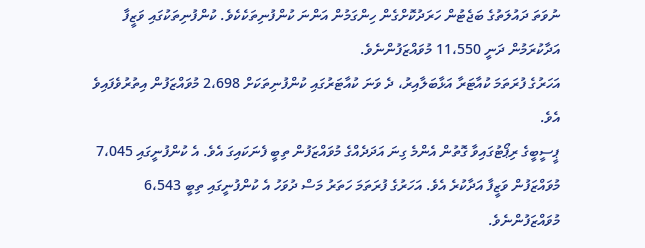ނުވަތަ ދައުލަތުގެ ބަޖެޓުން ހަރަދުކޮށްގެން ހިންގަމުން އަންނަ ކުންފުނިތަކެކެވެ. ކުންފުނިތަކުގައި ވަޒީފާ އަދާކުރަމުން ދަނީ 11،550 މުވައްޒަފުންނެވެ.
އަހަރުގެ ފުރަތަމަ ކުއާޓަރާ އަޅާބަލާއިރު، ދެ ވަނަ ކުއާޓަރުގައި ކުންފުނިތަކަށް 2،698 މުވައްޒަފުން އިތުރުވެފައިވެ އެވެ.
ޕީސީބީގެ ރިޕޯޓުގައިވާ ގޮތުން އެންމެ ގިނަ އަދަދެއްގެ މުވައްޒަފުން ތިބީ ފެނަކައިގަ އެވެ. އެ ކުންފުނީގައި 7،045 މުވައްޒަފުން ވަޒީފާ އަދާކުރެ އެވެ. އަހަރުގެ ފުރަތަމަ ހަތަރު މަސް ދުވަހު އެ ކުންފުނީގައި ތިބީ 6،543 މުވައްޒަފުންނެވެ.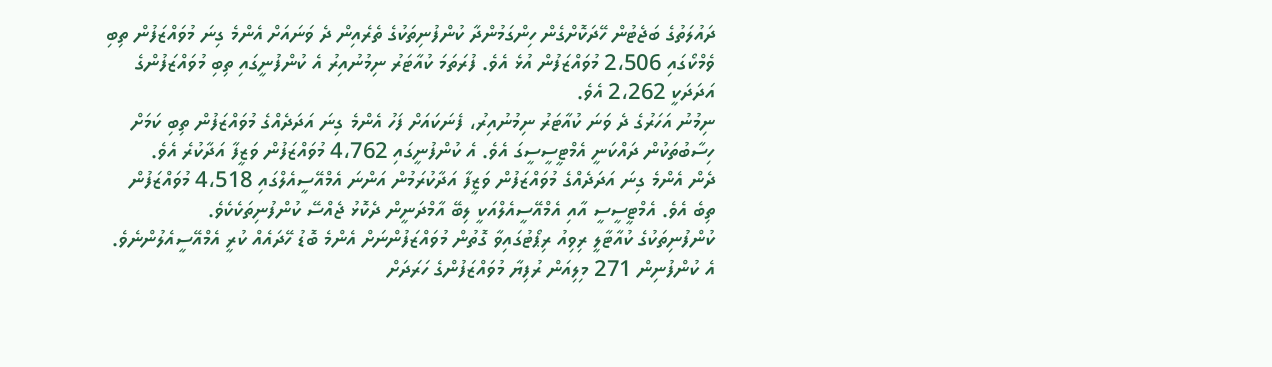ދައުލަތުގެ ބަޖެޓުން ހޭދަކޮށްގެން ހިންގަމުންދާ ކުންފުނިތަކުގެ ތެރެއިން ދެ ވަނައަށް އެންމެ ގިނަ މުވައްޒަފުން ތިބި ވެމްކޯގައި 2،506 މުވައްޒަފުން އުޅެ އެވެ. ފުރަތަމަ ކުއާޓަރު ނިމުނުއިރު އެ ކުންފުނީގައި ތިބި މުވައްޒަފުންގެ އަދަދަކީ 2،262 އެވެ.
ނިމުނު އަހަރުގެ ދެ ވަނަ ކުއާޓަރު ނިމުނުއިރު، ފެނަކައަށް ފަހު އެންމެ ގިނަ އަދަދެއްގެ މުވައްޒަފުން ތިބި ކަމަށް ހިސާބުތަކުން ދައްކަނީ އެމްޓީސީސީގަ އެވެ. އެ ކުންފުނީގައި 4،762 މުވައްޒަފުން ވަޒީފާ އަދާކުރެ އެވެ.
ދެން އެންމެ ގިނަ އަދަދެއްގެ މުވައްޒަފުން ވަޒީފާ އަދާކުރަމުން އަންނަ އެމްއޭސީއެލްގައި 4،518 މުވައްޒަފުން ތިބެ އެވެ. އެމްޓީސީސީ އާއި އެމްއޭސީއެލްއަކީ ލިބޭ އާމްދަނީން ދެކޮޅު ޖެއްސޭ ކުންފުނިތަކެކެވެ.
ކުންފުނިތަކުގެ ކުއާޓާލީ ރިވިއު ރިޕޯޓުގައިވާ ގޮތުން މުވައްޒަފުންނަށް އެންމެ ބޮޑު ހޭދައެއް ކުރީ އެމްއޭސީއެލުންނެވެ. އެ ކުންފުނިން 271 މިލިއަން ރުފިޔާ މުވައްޒަފުންގެ ހަރަދަށް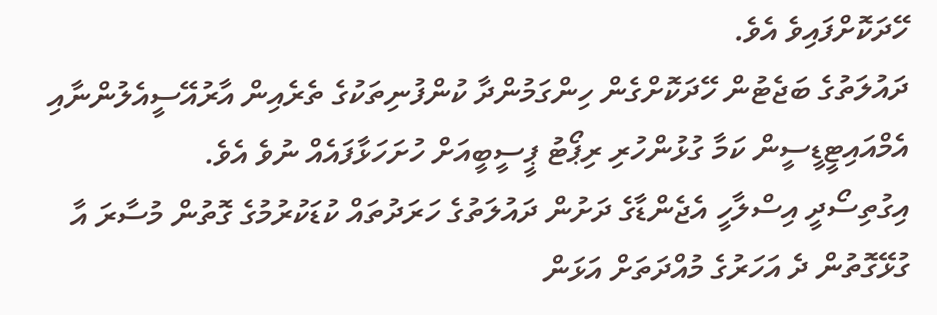ހޭދަކޮށްފައިވެ އެވެ.
ދައުލަތުގެ ބަޖެޓުން ހޭދަކޮށްގެން ހިންގަމުންދާ ކުންފުނިތަކުގެ ތެރެއިން އާރުއޭސީއެލުންނާއި އެމްއައިޓީޑީސީން ކަމާ ގުޅުންހުރި ރިޕޯޓު ޕީސީބީއަށް ހުށަހަޅާފައެއް ނުވެ އެވެ.
އިގުތިސޯދީ އިސްލާހީ އެޖެންޑާގެ ދަށުން ދައުލަތުގެ ހަރަދުތައް ކުޑަކުރުމުގެ ގޮތުން މުސާރަ އާ ގުޅޭގޮތުން ދެ އަހަރުގެ މުއްދަތަށް އަޅަން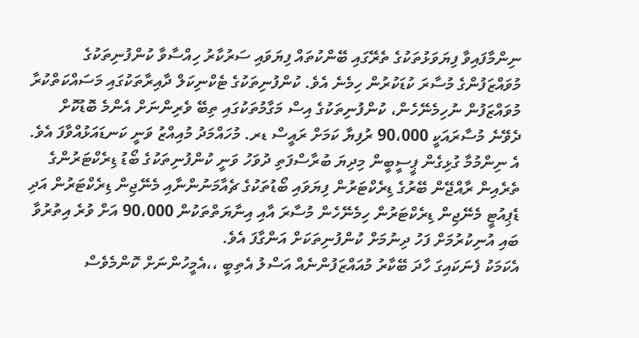ނިންމާފައިވާ ފިޔަވަޅުތަކުގެ ތެރޭގައި ބޭންކުތައް ފިޔަވައި ސަރުކާރު ހިއްސާވާ ކުންފުނިތަކުގެ މުވައްޒަފުންގެ މުސާރަ ކުޑަކުރުން ހިމެނެ އެވެ. ކުންފުނިތަކުގެ ޓެކްނިކަލް ދާއިރާތަކުގައި މަސައްކަތްކުރާ މުވައްޒަފުން ނުހިމެނޭހެން، ކުންފުނިތަކުގެ އިސް މަގާމުތަކުގައި ތިބޭ ވެރިންނަށް އެންމެ ބޮޑުކޮށް ދެވޭނެ މުސާރައަކީ 90،000 ރުފިޔާ ކަމަށް ރައީސް ޑރ. މުހައްމަދު މުއިއްޒު ވަނީ ކަނޑައަޅުއްވާފަ އެވެ.
އެ ނިންމުމާ ގުޅިގެން ޕީސީބީން މިދިޔަ ބުރާސްފަތި ދުވަހު ވަނީ ކުންފުނިތަކުގެ ބޯޑު ޑިރެކްޓަރުންގެ ތެރެއިން ރާއްޖޭން ބޭރުގެ ޑިރެކްޓަރުން ފިޔަވައި ބޯޑުތަކުގެ ޗެއާމަނުންނާއި މެނޭޖިން ޑިރެކްޓަރުން އަދި ޑެޕިއުޓީ މެނޭޖިން ޑިރެކްޓަރުން ހިމެނޭހެން މުސާރަ އާއި އިނާޔަތްތަކުން 90،000 އަށް ވުރެ އިތުރުވާ ބައި އުނިކުރުމަށް ފަހު ދިނުމަށް ކުންފުނިތަކަށް އަންގާފަ އެވެ.
އެކަމަކު ފެނަކައިގަ ހާދަ ބޭކާރު މުއައްޒަފުންނެއް އަސްލު އެތިބީ ،،އެމީހުންނަށް ކޮންމެވެސް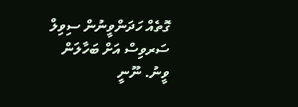ގޮތެއް ހަދަންވީނުން ސިވިލް ސަރވިސް އަށް ބަހާލަން ވީނު. ނޫނީ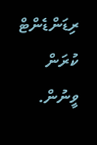ރިޑަންޑެންޓް ކުރަން ވީނުން.